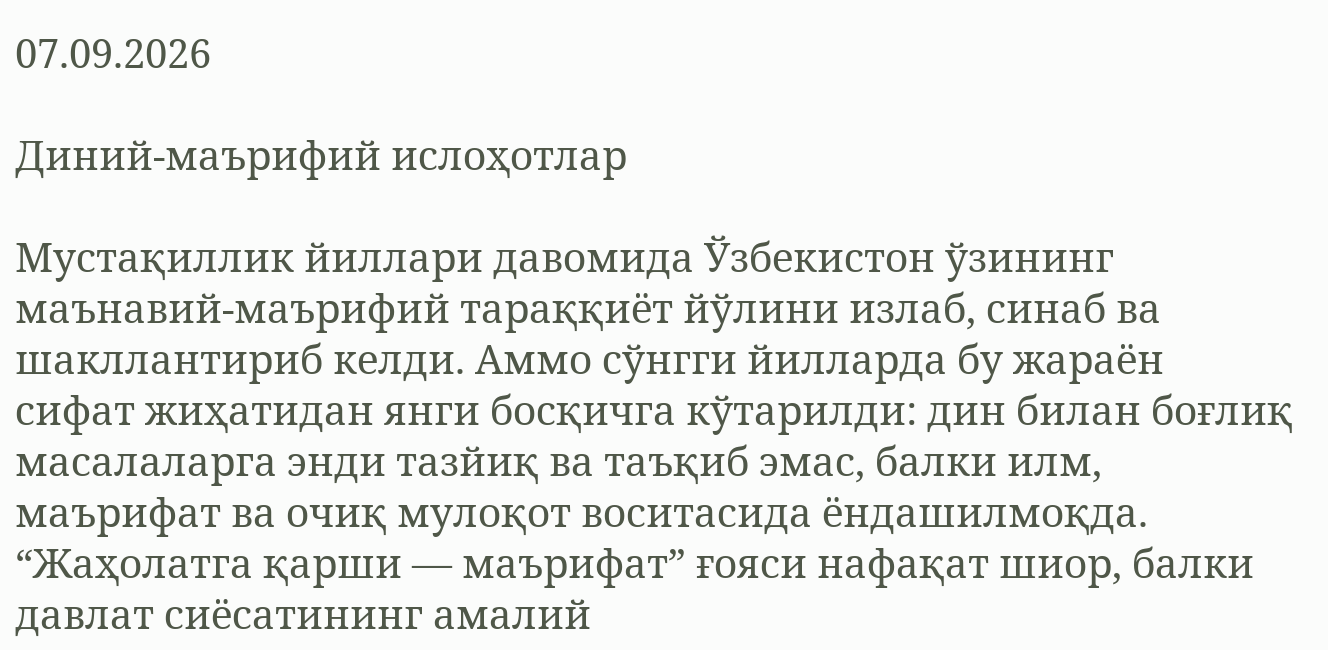07.09.2026

Диний-маърифий ислоҳотлар

Мустақиллик йиллари давомида Ўзбекистон ўзининг маънавий-маърифий тараққиёт йўлини излаб, синаб ва шакллантириб келди. Аммо сўнгги йилларда бу жараён сифат жиҳатидан янги босқичга кўтарилди: дин билан боғлиқ масалаларга энди тазйиқ ва таъқиб эмас, балки илм, маърифат ва очиқ мулоқот воситасида ёндашилмоқда. “Жаҳолатга қарши — маърифат” ғояси нафақат шиор, балки давлат сиёсатининг амалий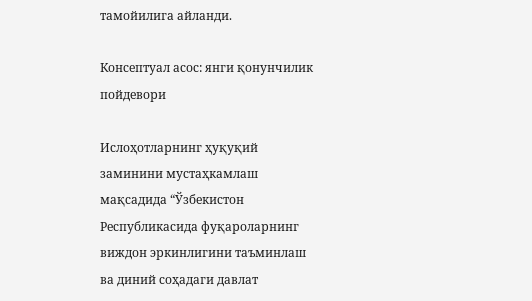тамойилига айланди.

Консептуал асос: янги қонунчилик пойдевори

Ислоҳотларнинг ҳуқуқий заминини мустаҳкамлаш мақсадида “Ўзбекистон Республикасида фуқароларнинг виждон эркинлигини таъминлаш ва диний соҳадаги давлат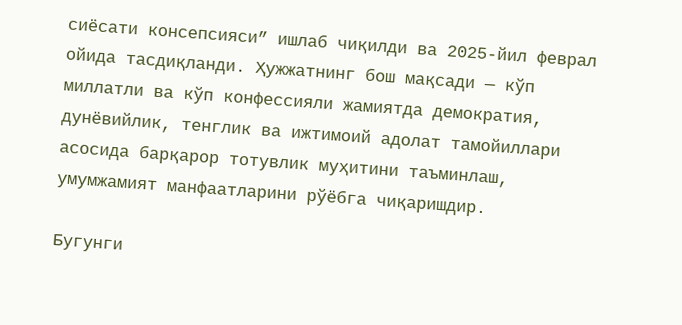сиёсати консепсияси” ишлаб чиқилди ва 2025-йил феврал ойида тасдиқланди. Ҳужжатнинг бош мақсади — кўп миллатли ва кўп конфессияли жамиятда демократия, дунёвийлик, тенглик ва ижтимоий адолат тамойиллари асосида барқарор тотувлик муҳитини таъминлаш, умумжамият манфаатларини рўёбга чиқаришдир.

Бугунги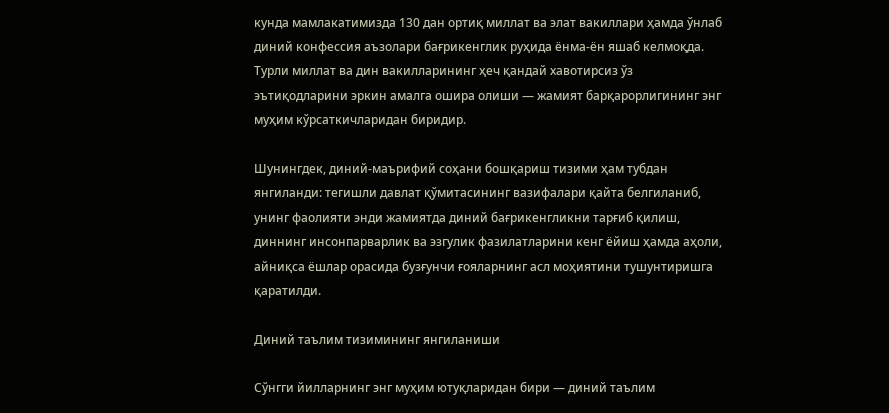кунда мамлакатимизда 130 дан ортиқ миллат ва элат вакиллари ҳамда ўнлаб диний конфессия аъзолари бағрикенглик руҳида ёнма-ён яшаб келмоқда. Турли миллат ва дин вакилларининг ҳеч қандай хавотирсиз ўз эътиқодларини эркин амалга ошира олиши — жамият барқарорлигининг энг муҳим кўрсаткичларидан биридир.

Шунингдек, диний-маърифий соҳани бошқариш тизими ҳам тубдан янгиланди: тегишли давлат қўмитасининг вазифалари қайта белгиланиб, унинг фаолияти энди жамиятда диний бағрикенгликни тарғиб қилиш, диннинг инсонпарварлик ва эзгулик фазилатларини кенг ёйиш ҳамда аҳоли, айниқса ёшлар орасида бузғунчи ғояларнинг асл моҳиятини тушунтиришга қаратилди.

Диний таълим тизимининг янгиланиши

Сўнгги йилларнинг энг муҳим ютуқларидан бири — диний таълим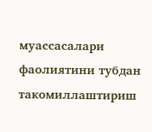муассасалари фаолиятини тубдан такомиллаштириш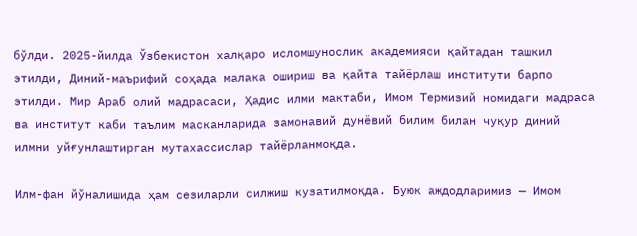бўлди. 2025-йилда Ўзбекистон халқаро исломшунослик академияси қайтадан ташкил этилди, Диний-маърифий соҳада малака ошириш ва қайта тайёрлаш институти барпо этилди. Мир Араб олий мадрасаси, Ҳадис илми мактаби, Имом Термизий номидаги мадраса ва институт каби таълим масканларида замонавий дунёвий билим билан чуқур диний илмни уйғунлаштирган мутахассислар тайёрланмоқда.

Илм-фан йўналишида ҳам сезиларли силжиш кузатилмоқда. Буюк аждодларимиз — Имом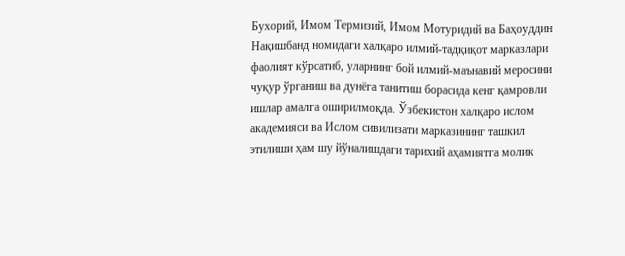Бухорий, Имом Термизий, Имом Мотуридий ва Баҳоуддин Нақишбанд номидаги халқаро илмий-тадқиқот марказлари фаолият кўрсатиб, уларнинг бой илмий-маънавий меросини чуқур ўрганиш ва дунёга танитиш борасида кенг қамровли ишлар амалга оширилмоқда. Ўзбекистон халқаро ислом академияси ва Ислом сивилизати марказининг ташкил этилиши ҳам шу йўналишдаги тарихий аҳамиятга молик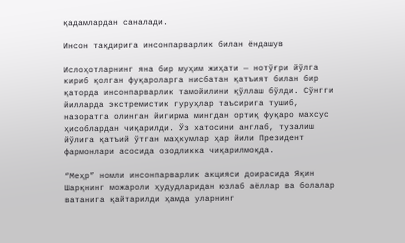қадамлардан саналади.

Инсон тақдирига инсонпарварлик билан ёндашув

Ислоҳотларнинг яна бир муҳим жиҳати — нотўғри йўлга кириб қолган фуқароларга нисбатан қатъият билан бир қаторда инсонпарварлик тамойилини қўллаш бўлди. Сўнгги йилларда экстремистик гуруҳлар таъсирига тушиб, назоратга олинган йигирма мингдан ортиқ фуқаро махсус ҳисоблардан чиқарилди. Ўз хатосини англаб, тузалиш йўлига қатъий ўтган маҳкумлар ҳар йили Президент фармонлари асосида озодликка чиқарилмоқда.

“Меҳр” номли инсонпарварлик акцияси доирасида Яқин Шарқнинг можароли ҳудудларидан юзлаб аёллар ва болалар ватанига қайтарилди ҳамда уларнинг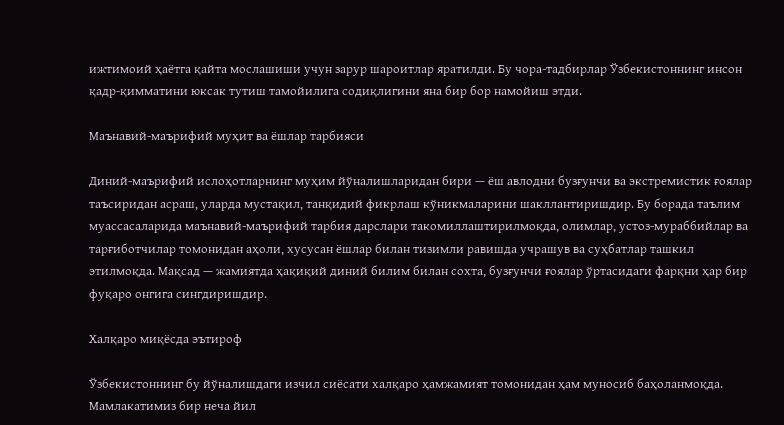ижтимоий ҳаётга қайта мослашиши учун зарур шароитлар яратилди. Бу чора-тадбирлар Ўзбекистоннинг инсон қадр-қимматини юксак тутиш тамойилига содиқлигини яна бир бор намойиш этди.

Маънавий-маърифий муҳит ва ёшлар тарбияси

Диний-маърифий ислоҳотларнинг муҳим йўналишларидан бири — ёш авлодни бузғунчи ва экстремистик ғоялар таъсиридан асраш, уларда мустақил, танқидий фикрлаш кўникмаларини шакллантиришдир. Бу борада таълим муассасаларида маънавий-маърифий тарбия дарслари такомиллаштирилмоқда, олимлар, устоз-мураббийлар ва тарғиботчилар томонидан аҳоли, хусусан ёшлар билан тизимли равишда учрашув ва суҳбатлар ташкил этилмоқда. Мақсад — жамиятда ҳақиқий диний билим билан сохта, бузғунчи ғоялар ўртасидаги фарқни ҳар бир фуқаро онгига сингдиришдир.

Халқаро миқёсда эътироф

Ўзбекистоннинг бу йўналишдаги изчил сиёсати халқаро ҳамжамият томонидан ҳам муносиб баҳоланмоқда. Мамлакатимиз бир неча йил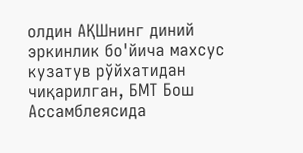олдин АҚШнинг диний эркинлик бо'йича махсус кузатув рўйхатидан чиқарилган, БМТ Бош Ассамблеясида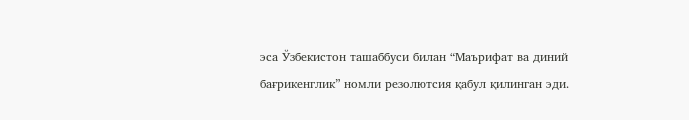эса Ўзбекистон ташаббуси билан “Маърифат ва диний бағрикенглик” номли резолютсия қабул қилинган эди.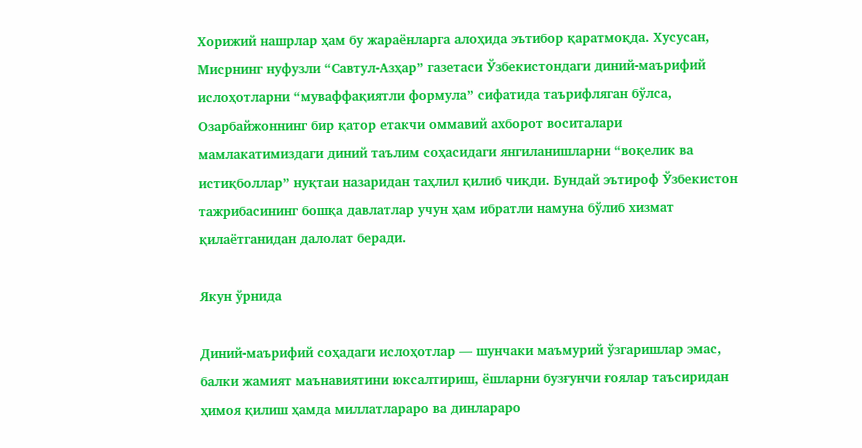Хорижий нашрлар ҳам бу жараёнларга алоҳида эътибор қаратмоқда. Хусусан, Мисрнинг нуфузли “Савтул-Азҳар” газетаси Ўзбекистондаги диний-маърифий ислоҳотларни “муваффақиятли формула” сифатида таърифляган бўлса, Озарбайжоннинг бир қатор етакчи оммавий ахборот воситалари мамлакатимиздаги диний таълим соҳасидаги янгиланишларни “воқелик ва истиқболлар” нуқтаи назаридан таҳлил қилиб чиқди. Бундай эътироф Ўзбекистон тажрибасининг бошқа давлатлар учун ҳам ибратли намуна бўлиб хизмат қилаётганидан далолат беради.

Якун ўрнида

Диний-маърифий соҳадаги ислоҳотлар — шунчаки маъмурий ўзгаришлар эмас, балки жамият маънавиятини юксалтириш, ёшларни бузғунчи ғоялар таъсиридан ҳимоя қилиш ҳамда миллатлараро ва динлараро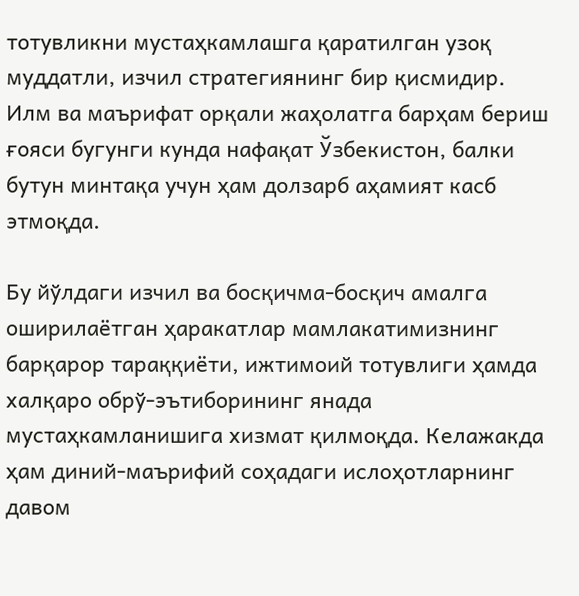тотувликни мустаҳкамлашга қаратилган узоқ муддатли, изчил стратегиянинг бир қисмидир. Илм ва маърифат орқали жаҳолатга барҳам бериш ғояси бугунги кунда нафақат Ўзбекистон, балки бутун минтақа учун ҳам долзарб аҳамият касб этмоқда.

Бу йўлдаги изчил ва босқичма-босқич амалга оширилаётган ҳаракатлар мамлакатимизнинг барқарор тараққиёти, ижтимоий тотувлиги ҳамда халқаро обрў-эътиборининг янада мустаҳкамланишига хизмат қилмоқда. Келажакда ҳам диний-маърифий соҳадаги ислоҳотларнинг давом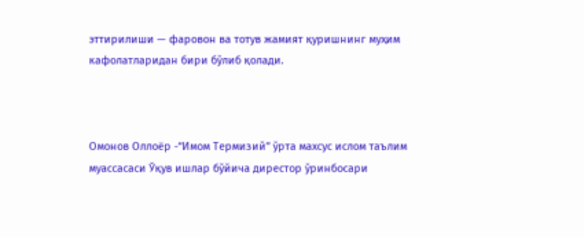эттирилиши — фаровон ва тотув жамият қуришнинг муҳим кафолатларидан бири бўлиб қолади.



Омонов Оллоёр -“Имом Термизий” ўрта махсус ислом таълим муассасаси Ўқув ишлар бўйича диреcтор ўринбосари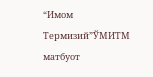“Имом Термизий”ЎМИТМ матбуот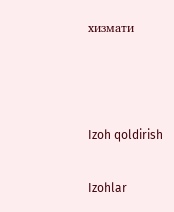хизмати



Izoh qoldirish

Izohlar